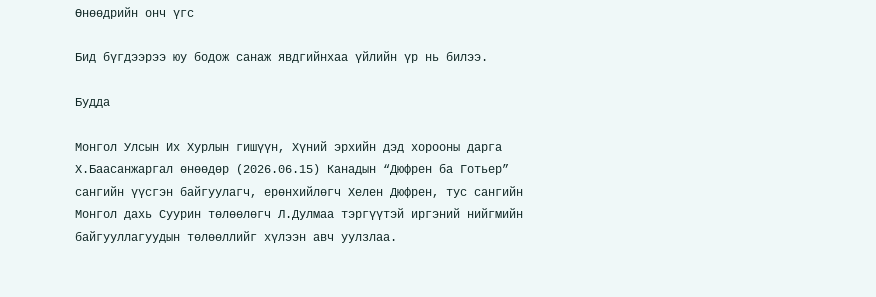Өнөөдрийн онч үгс

Бид бүгдээрээ юу бодож санаж явдгийнхаа үйлийн үр нь билээ.

Будда

Монгол Улсын Их Хурлын гишүүн, Хүний эрхийн дэд хорооны дарга Х.Баасанжаргал өнөөдөр (2026.06.15) Канадын “Дюфрен ба Готьер” сангийн үүсгэн байгуулагч, ерөнхийлөгч Хелен Дюфрен, тус сангийн Монгол дахь Суурин төлөөлөгч Л.Дулмаа тэргүүтэй иргэний нийгмийн байгууллагуудын төлөөллийг хүлээн авч уулзлаа.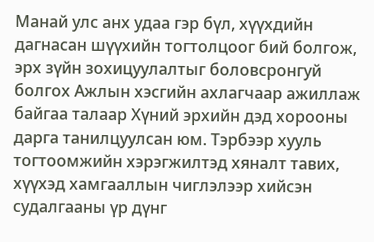Манай улс анх удаа гэр бүл, хүүхдийн дагнасан шүүхийн тогтолцоог бий болгож, эрх зүйн зохицуулалтыг боловсронгуй болгох Ажлын хэсгийн ахлагчаар ажиллаж байгаа талаар Хүний эрхийн дэд хорооны дарга танилцуулсан юм. Тэрбээр хууль тогтоомжийн хэрэгжилтэд хяналт тавих, хүүхэд хамгааллын чиглэлээр хийсэн судалгааны үр дүнг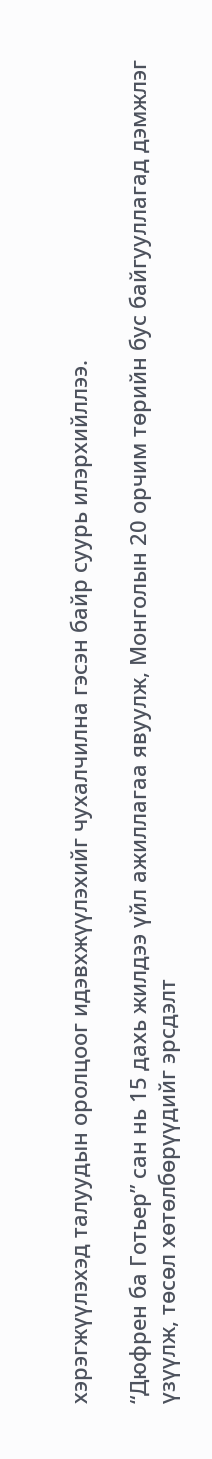хэрэгжүүлэхэд талуудын оролцоог идэвхжүүлэхийг чухалчилна гэсэн байр суурь илэрхийллээ.

“Дюфрен ба Готьер” сан нь 15 дахь жилдээ үйл ажиллагаа явуулж, Монголын 20 орчим төрийн бус байгууллагад дэмжлэг үзүүлж, төсөл хөтөлбөрүүдийг эрсдэлт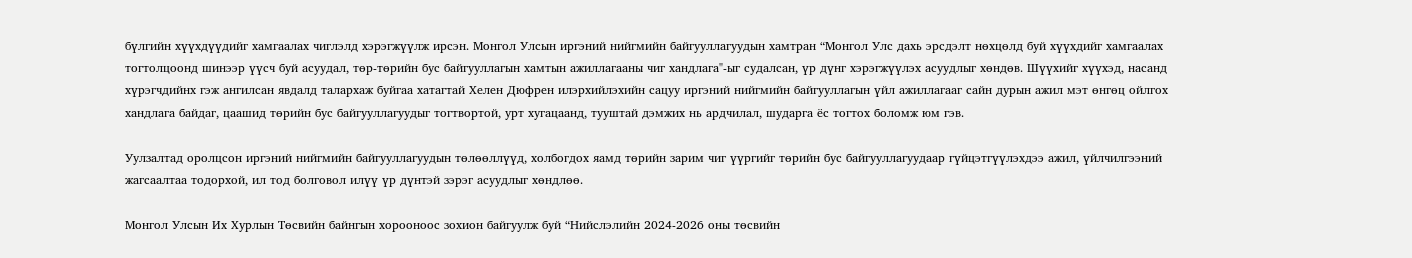бүлгийн хүүхдүүдийг хамгаалах чиглэлд хэрэгжүүлж ирсэн. Монгол Улсын иргэний нийгмийн байгууллагуудын хамтран “Монгол Улс дахь эрсдэлт нөхцөлд буй хүүхдийг хамгаалах тогтолцоонд шинээр үүсч буй асуудал, төр-төрийн бус байгууллагын хамтын ажиллагааны чиг хандлага"-ыг судалсан, үр дүнг хэрэгжүүлэх асуудлыг хөндөв. Шүүхийг хүүхэд, насанд хүрэгчдийнх гэж ангилсан явдалд талархаж буйгаа хатагтай Хелен Дюфрен илэрхийлэхийн сацуу иргэний нийгмийн байгууллагын үйл ажиллагааг сайн дурын ажил мэт өнгөц ойлгох хандлага байдаг, цаашид төрийн бус байгууллагуудыг тогтвортой, урт хугацаанд, тууштай дэмжих нь ардчилал, шударга ёс тогтох боломж юм гэв.

Уулзалтад оролцсон иргэний нийгмийн байгууллагуудын төлөөллүүд, холбогдох яамд төрийн зарим чиг үүргийг төрийн бус байгууллагуудаар гүйцэтгүүлэхдээ ажил, үйлчилгээний жагсаалтаа тодорхой, ил тод болговол илүү үр дүнтэй зэрэг асуудлыг хөндлөө.

Монгол Улсын Их Хурлын Төсвийн байнгын хорооноос зохион байгуулж буй “Нийслэлийн 2024-2026 оны төсвийн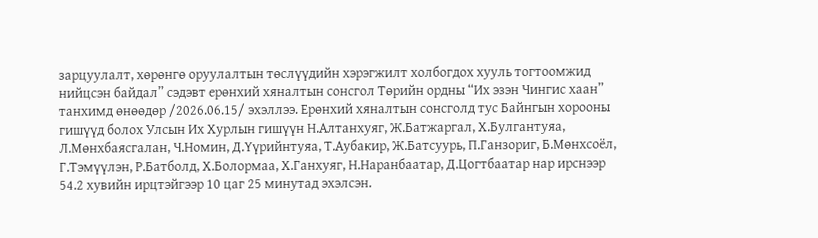зарцуулалт, хөрөнгө оруулалтын төслүүдийн хэрэгжилт холбогдох хууль тогтоомжид нийцсэн байдал” сэдэвт ерөнхий хяналтын сонсгол Төрийн ордны “Их эзэн Чингис хаан” танхимд өнөөдөр /2026.06.15/ эхэллээ. Ерөнхий хяналтын сонсголд тус Байнгын хорооны гишүүд болох Улсын Их Хурлын гишүүн Н.Алтанхуяг, Ж.Батжаргал, Х.Булгантуяа, Л.Мөнхбаясгалан, Ч.Номин, Д.Үүрийнтуяа, Т.Аубакир, Ж.Батсуурь, П.Ганзориг, Б.Мөнхсоёл, Г.Тэмүүлэн, Р.Батболд, Х.Болормаа, Х.Ганхуяг, Н.Наранбаатар, Д.Цогтбаатар нар ирснээр 54.2 хувийн ирцтэйгээр 10 цаг 25 минутад эхэлсэн.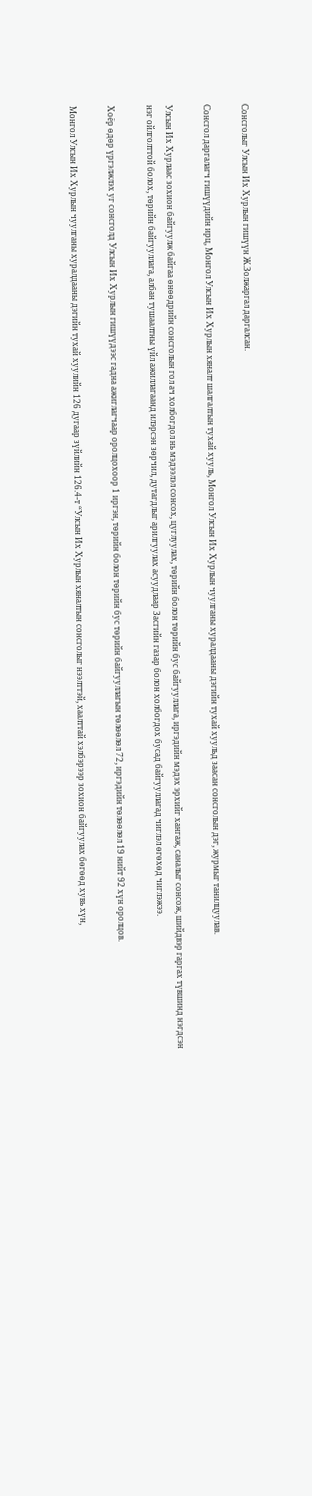Сонсголыг Улсын Их Хурлын гишүүн Ж.Золжаргал даргалсан.

Сонсгол даргалагч гишүүдийн ирц, Монгол Улсын Их Хурлын хяналт шалгалтын тухай хууль, Монгол Улсын Их Хурлын чуулганы хуралдааны дэгийн тухай хуульд заасан сонсголын дэг, журмыг танилцуулав.

Улсын Их Хурлаас зохион байгуулж байгаа өнөөдрийн сонсголын гол ач холбогдол нь мэдээлэл сонсох, цуглуулах, төрийн болон төрийн бус байгууллага, иргэдийн мэдэх эрхийг хангаж, саналыг сонсож, шийдвэр гаргах түвшинд нэгдсэн нэг ойлголттой болох, төрийн байгууллага, албан тушаалтны үйл ажиллагаанд илэрсэн зөрчил, дутагдлыг арилгуулах асуудлаар Засгийн газар болон холбогдох бусад байгууллагад чиглэл өгөхөд чиглэжээ.

Хоёр өдөр үргэлжлэх уг сонсголд Улсын Их Хурлын гишүүдээс гадна ажиглагчаар оролцохоор 1 иргэн, төрийн болон төрийн бус төрийн байгууллагын төлөөлөл 72, иргэдийн төлөөлөл 19 нийт 92 хүн оролцов.

Монгол Улсын Их Хурлын чуулганы хуралдааны дэгийн тухай хуулийн 126 дугаар зүйлийн 126.4-т “Улсын Их Хурлын хяналтын сонсголыг нээлттэй, хаалттай хэлбэрээр зохион байгуулах бөгөөд хувь хүн,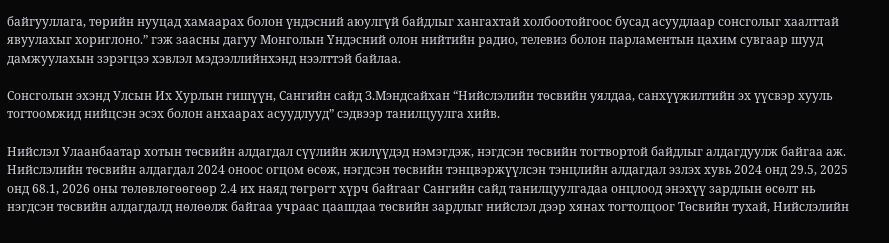байгууллага, төрийн нууцад хамаарах болон үндэсний аюулгүй байдлыг хангахтай холбоотойгоос бусад асуудлаар сонсголыг хаалттай явуулахыг хориглоно.” гэж заасны дагуу Монголын Үндэсний олон нийтийн радио, телевиз болон парламентын цахим сувгаар шууд дамжуулахын зэрэгцээ хэвлэл мэдээллийнхэнд нээлттэй байлаа.

Сонсголын эхэнд Улсын Их Хурлын гишүүн, Сангийн сайд З.Мэндсайхан “Нийслэлийн төсвийн уялдаа, санхүүжилтийн эх үүсвэр хууль тогтоомжид нийцсэн эсэх болон анхаарах асуудлууд” сэдвээр танилцуулга хийв.

Нийслэл Улаанбаатар хотын төсвийн алдагдал сүүлийн жилүүдэд нэмэгдэж, нэгдсэн төсвийн тогтвортой байдлыг алдагдуулж байгаа аж. Нийслэлийн төсвийн алдагдал 2024 оноос огцом өсөж, нэгдсэн төсвийн тэнцвэржүүлсэн тэнцлийн алдагдал эзлэх хувь 2024 онд 29.5, 2025 онд 68.1, 2026 оны төлөвлөгөөгөөр 2.4 их наяд төгрөгт хүрч байгааг Сангийн сайд танилцуулгадаа онцлоод энэхүү зардлын өсөлт нь нэгдсэн төсвийн алдагдалд нөлөөлж байгаа учраас цаашдаа төсвийн зардлыг нийслэл дээр хянах тогтолцоог Төсвийн тухай, Нийслэлийн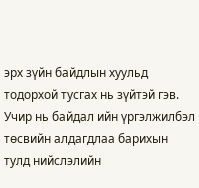эрх зүйн байдлын хуульд тодорхой тусгах нь зүйтэй гэв. Учир нь байдал ийн үргэлжилбэл төсвийн алдагдлаа барихын тулд нийслэлийн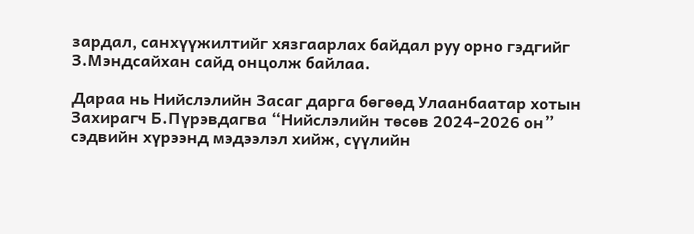зардал, санхүүжилтийг хязгаарлах байдал руу орно гэдгийг З.Мэндсайхан сайд онцолж байлаа.

Дараа нь Нийслэлийн Засаг дарга бөгөөд Улаанбаатар хотын Захирагч Б.Пүрэвдагва “Нийслэлийн төсөв 2024-2026 он” сэдвийн хүрээнд мэдээлэл хийж, сүүлийн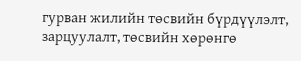гурван жилийн төсвийн бүрдүүлэлт, зарцуулалт, төсвийн хөрөнгө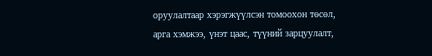оруулалтаар хэрэгжүүлсэн томоохон төсөл, арга хэмжээ, үнэт цаас, түүний зарцуулалт,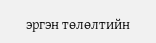эргэн төлөлтийн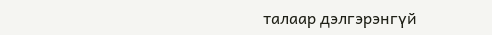талаар дэлгэрэнгүй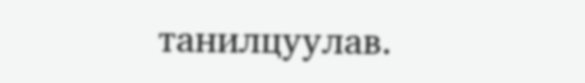танилцуулав.